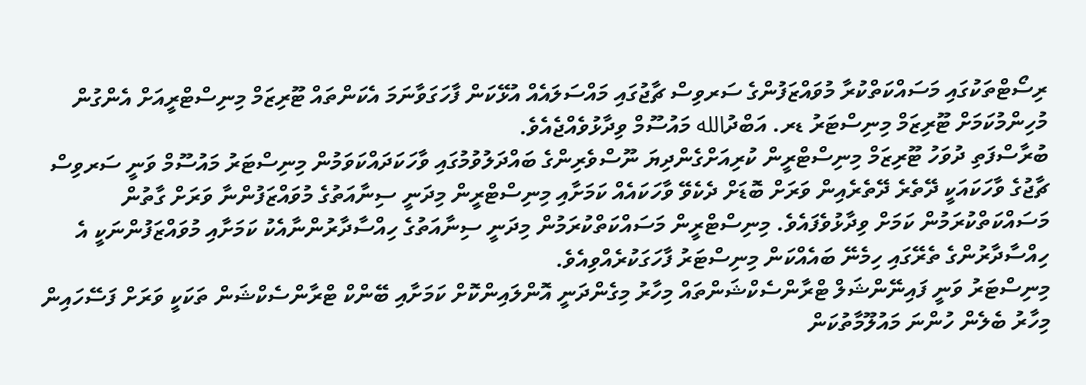ރިސޯޓްތަކުގައި މަސައްކަތްކުރާ މުވައްޒަފުންގެ ސަރވިސް ޗާޖުގައި މައްސަލައެއް އުޅޭކަން ފާހަގަވާނަމަ އެކަންތައް ޓޫރިޒަމް މިނިސްޓްރީއަށް އެންގުން މުހިންމުކަމަށް ޓޫރިޒަމް މިނިސްޓަރު ޑރ. އަބްދުالله މައުސޫމް ވިދާޅުވެއްޖެއެވެ.
ބުރާސްފަތި ދުވަހު ޓޫރިޒަމް މިނިސްޓްރީން ކުރިއަށްގެންދިޔަ ނޫސްވެރިންގެ ބައްދަލުވުމުގައި ވާހަކަދައްކަވަމުން މިނިސްޓަރު މައުސޫމް ވަނީ ސަރވިސް ޗާޖުގެ ވާހަކައަކީ ދޭތެރެ ދޭތެރެއިން ވަރަށް ބޮޑަށް ދެކެވޭ ވާހަކައެއް ކަމަށާއި މިނިސްޓްރީން މިދަނީ ސިނާއަތުގެ މުވައްޒަފުންނާ ވަރަށް ގާތުން މަސައްކަތްކުރަމުން ކަމަށް ވިދާޅުވެފައެވެ. މިނިސްޓްރީން މަސައްކަތްކުރަމުން މިދަނީ ސިނާއަތުގެ ހިއްސާދާރުންނާއެކު ކަމަށާއި މުވައްޒަފުންނަކީ އެ ހިއްސާދާރުންގެ ތެރޭގައި ހިމެނޭ ބައެއްކަން މިނިސްޓަރު ފާހަގަކުރެއްވިއެވެ.
މިނިސްޓަރު ވަނީ ފައިނޭންޝަލް ޓްރާންސެކްޝަންތައް މިހާރު މިގެންދަނީ އޮންލައިންކޮށް ކަމަށާއި ބޭންކް ޓްރާންސެކްޝަން ތަކަކީ ވަރަށް ފަސޭހައިން މިހާރު ބެލެން ހުންނަ މައުލޫމާތުކަން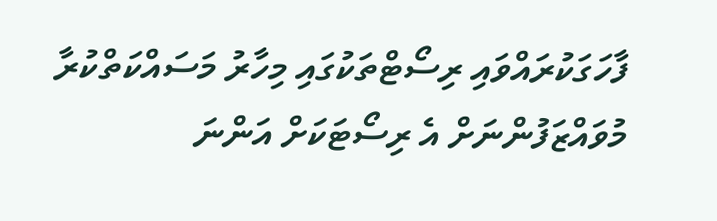ފާހަގަކުރައްވައި ރިސޯޓްތަކުގައި މިހާރު މަސައްކަތްކުރާ މުވައްޒަފުންނަށް އެ ރިސޯޓަކަށް އަންނަ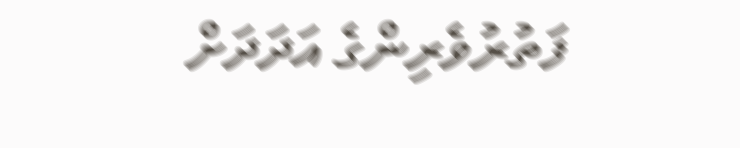ފަތުރުވެރިންގެ އަދަދަށް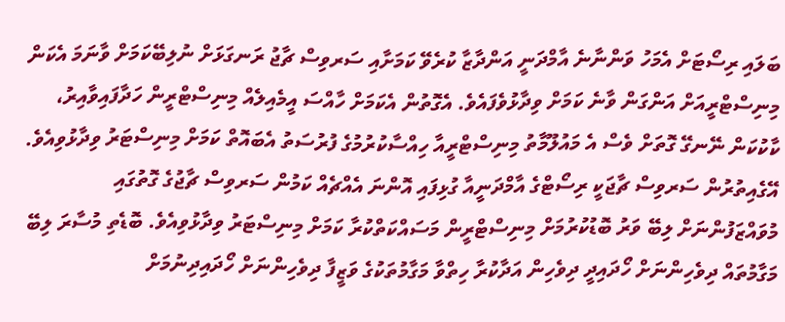ބަލައި ރިސޯޓަށް އެމަހު ވަންނާނެ އާމްދަނީ އަންދާޒާ ކުރެވޭ ކަމަށާއި ސަރވިސް ޗާޖު ރަނގަޅަށް ނުލިބޭކަމަށް ވާނަމަ އެކަން މިނިސްޓްރީއަށް އަންގަން ވާނެ ކަމަށް ވިދާޅުވެފައެވެ. އެގޮތުން އެކަމަށް ހާއްސަ އީމެއިލެއް މިނިސްޓްރީން ހަދާފައިވާއިރު، ކާކުކަން ނޭނގޭ ގޮތަށް ވެސް އެ މައުލޫމާތު މިނިސްޓްރީއާ ހިއްސާކުރުމުގެ ފުރުސަތު އެބައޮތް ކަމަށް މިނިސްޓަރު ވިދާޅުވިއެވެ.
އޭގެއިތުރުން ސަރވިސް ޗާޖަކީ ރިސޯޓްގެ އާމްދަނީއާ ގުޅިފައި އޮންނަ އެއްޗެއް ކަމުން ސަރވިސް ޗާޖުގެ ގޮތުގައި މުވައްޒަފުންނަށް ލިބޭ ވަރު ބޮޑުކުރުމަށް މިނިސްޓްރީން މަސައްކަތްކުރާ ކަމަށް މިނިސްޓަރު ވިދާޅުވިއެވެ. ބޮޑެތި މުސާރަ ލިބޭ މަގާމުތައް ދިވެހިންނަށް ހޯދައިދީ ދިވެހިން އަދާކުރާ ހިތްވާ މަގާމުތަކުގެ ވަޒީފާ ދިވެހިންނަށް ހޯދައިދިނުމަށް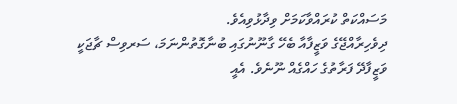މަސައްކަތް ކުރައްވާކަމަށް ވިދާޅުވިއެވެ.
ދިވެހިރާއްޖޭގެ ވަޒީފާއާ ބެހޭ ގާނޫނުގައި ބުނާގޮތުންނަމަ، ސަރވިސް ޗާޖަކީ ވަޒީފާދޭ ފަރާތުގެ ހައްގެއް ނޫނެވެ. އެއީ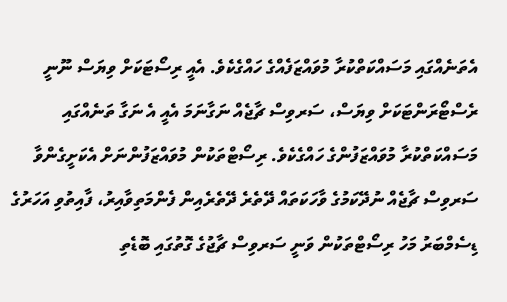އެތަނެއްގައި މަސައްކަތްކުރާ މުވައްޒަފެއްގެ ހައްގެކެވެ. އެއީ ރިސޯޓަކަށް ވިޔަސް ނޫނީ ރެސްޓޯރަންޓަކަށް ވިޔަސް، ސަރވިސް ޗާޖެއް ނަގާނަމަ އެއީ އެ ނަގާ ތަނެއްގައި މަސައްކަތްކުރާ މުވައްޒަފުންގެ ހައްގެކެވެ. ރިސޯޓްތަކުން މުވައްޒަފުންނަށް އެކަށީގެންވާ ސަރވިސް ޗާޖެއް ނުދޭކަމުގެ ވާހަކަތައް ދޭތެރެ ދޭތެރެއިން ފެންމަތިވާއިރު، ފާއިތުވި އަހަރުގެ ޑިސެމްބަރު މަހު ރިސޯޓްތަކުން ވަނީ ސަރވިސް ޗާޖުގެ ގޮތުގައި ބޮޑެތި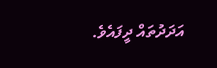އަދަދުތައް ދީފައެވެ.